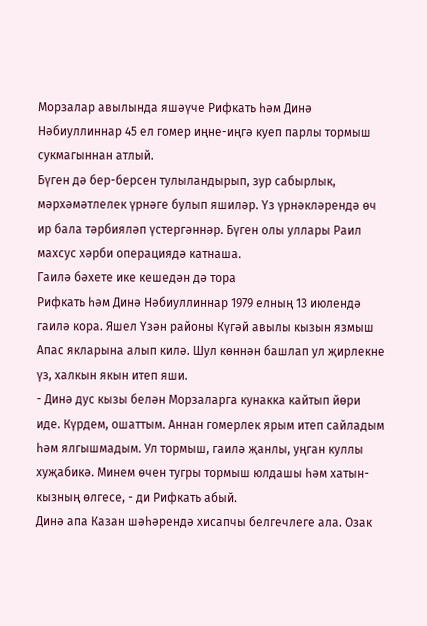Морзалар авылында яшәүче Рифкать һәм Динә Нәбиуллиннар 45 ел гомер иңне-иңгә куеп парлы тормыш сукмагыннан атлый.
Бүген дә бер-берсен тулыландырып, зур сабырлык, мәрхәмәтлелек үрнәге булып яшиләр. Үз үрнәкләрендә өч ир бала тәрбияләп үстергәннәр. Бүген олы уллары Раил махсус хәрби операциядә катнаша.
Гаилә бәхете ике кешедән дә тора
Рифкать һәм Динә Нәбиуллиннар 1979 елның 13 июлендә гаилә кора. Яшел Үзән районы Күгәй авылы кызын язмыш Апас якларына алып килә. Шул көннән башлап ул җирлекне үз, халкын якын итеп яши.
- Динә дус кызы белән Морзаларга кунакка кайтып йөри иде. Күрдем, ошаттым. Аннан гомерлек ярым итеп сайладым һәм ялгышмадым. Ул тормыш, гаилә җанлы, уңган куллы хуҗабикә. Минем өчен тугры тормыш юлдашы һәм хатын-кызның өлгесе, - ди Рифкать абый.
Динә апа Казан шәһәрендә хисапчы белгечлеге ала. Озак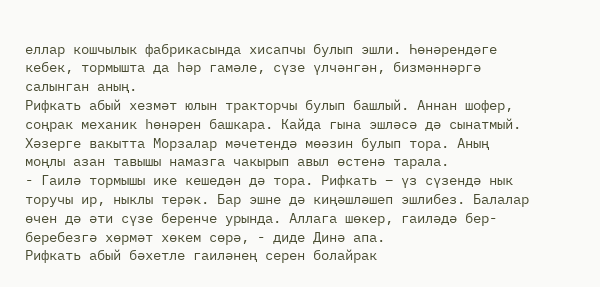еллар кошчылык фабрикасында хисапчы булып эшли. Һөнәрендәге кебек, тормышта да һәр гамәле, сүзе үлчәнгән, бизмәннәргә салынган аның.
Рифкать абый хезмәт юлын тракторчы булып башлый. Аннан шофер, соңрак механик һөнәрен башкара. Кайда гына эшләсә дә сынатмый. Хәзерге вакытта Морзалар мәчетендә мөәзин булып тора. Аның моңлы азан тавышы намазга чакырып авыл өстенә тарала.
- Гаилә тормышы ике кешедән дә тора. Рифкать – үз сүзендә нык торучы ир, ныклы терәк. Бар эшне дә киңәшләшеп эшлибез. Балалар өчен дә әти сүзе беренче урында. Аллага шөкер, гаиләдә бер-беребезгә хөрмәт хөкем сөрә, - диде Динә апа.
Рифкать абый бәхетле гаиләнең серен болайрак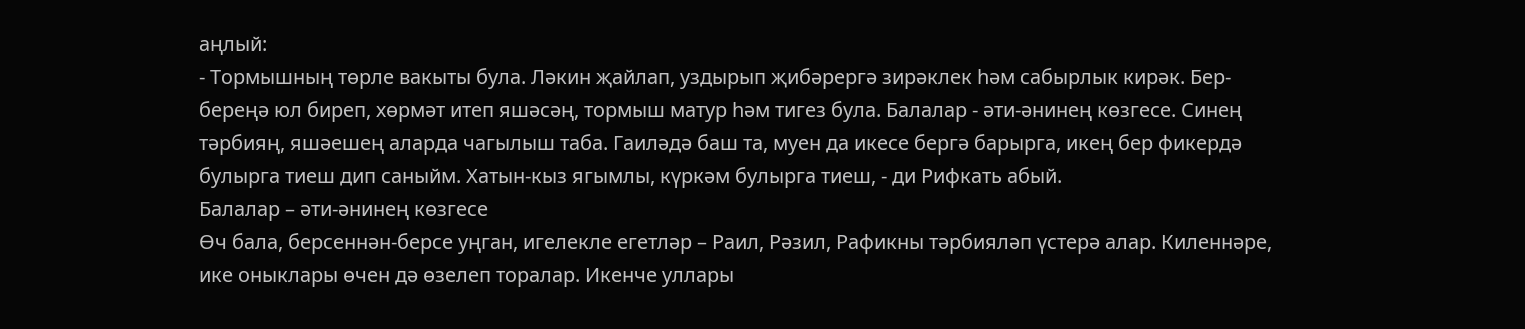аңлый:
- Тормышның төрле вакыты була. Ләкин җайлап, уздырып җибәрергә зирәклек һәм сабырлык кирәк. Бер-береңә юл биреп, хөрмәт итеп яшәсәң, тормыш матур һәм тигез була. Балалар - әти-әнинең көзгесе. Синең тәрбияң, яшәешең аларда чагылыш таба. Гаиләдә баш та, муен да икесе бергә барырга, икең бер фикердә булырга тиеш дип саныйм. Хатын-кыз ягымлы, күркәм булырга тиеш, - ди Рифкать абый.
Балалар – әти-әнинең көзгесе
Өч бала, берсеннән-берсе уңган, игелекле егетләр – Раил, Рәзил, Рафикны тәрбияләп үстерә алар. Киленнәре, ике оныклары өчен дә өзелеп торалар. Икенче уллары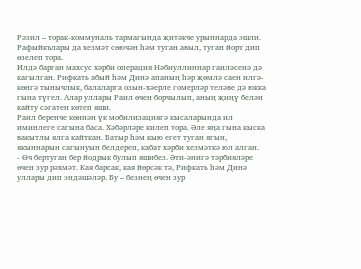Рәзил – торак-коммуналь тармагында җитәкче урыннарда эшли. Рафыйкълары да хезмәт сөючән һәм туган авыл, туган йорт дип өзелеп тора.
Илдә барган махсус хәрби операция Нәбиуллиннар гаиләсенә дә кагылган. Рифкать абый һәм Динә апаның һәр җөмлә саен илгә-көнгә тынычлык, балаларга озын-хәерле гомерләр теләве дә юкка гына түгел. Алар уллары Раил өчен борчылып, аның җиңү белән кайту сәгатен көтеп яши.
Раил беренче көннән үк мобилизациягә кысаларында ил иминлеге сагына баса. Хәбәрләре килеп тора. Әле яңа гына кыска вакытлы ялга кайткан. Батыр һәм кыю егет туган ягын, якыннарын сагынуын белдереп, кабат хәрби хезмәткә юл алган.
- Өч бертуган бер йодрык булып яшибез. Әти-әнигә тәрбияләре өчен зур рәхмәт. Кая барсак, кая йөрсәк тә, Рифкать һәм Динә уллары дип эндәшәләр. Бу – безнең өчен зур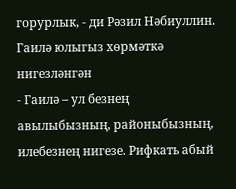горурлык, - ди Рәзил Нәбиуллин.
Гаилә юлыгыз хөрмәткә нигезләнгән
- Гаилә – ул безнең авылыбызның, районыбызның, илебезнең нигезе. Рифкать абый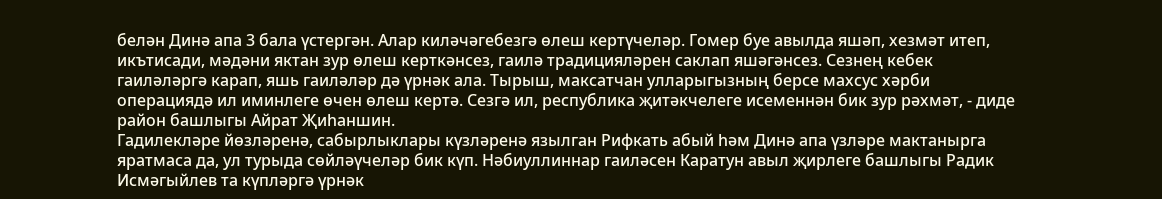белән Динә апа 3 бала үстергән. Алар киләчәгебезгә өлеш кертүчеләр. Гомер буе авылда яшәп, хезмәт итеп, икътисади, мәдәни яктан зур өлеш керткәнсез, гаилә традицияләрен саклап яшәгәнсез. Сезнең кебек гаиләләргә карап, яшь гаиләләр дә үрнәк ала. Тырыш, максатчан улларыгызның берсе махсус хәрби операциядә ил иминлеге өчен өлеш кертә. Сезгә ил, республика җитәкчелеге исеменнән бик зур рәхмәт, - диде район башлыгы Айрат Җиһаншин.
Гадилекләре йөзләренә, сабырлыклары күзләренә язылган Рифкать абый һәм Динә апа үзләре мактанырга яратмаса да, ул турыда сөйләүчеләр бик күп. Нәбиуллиннар гаиләсен Каратун авыл җирлеге башлыгы Радик Исмәгыйлев та күпләргә үрнәк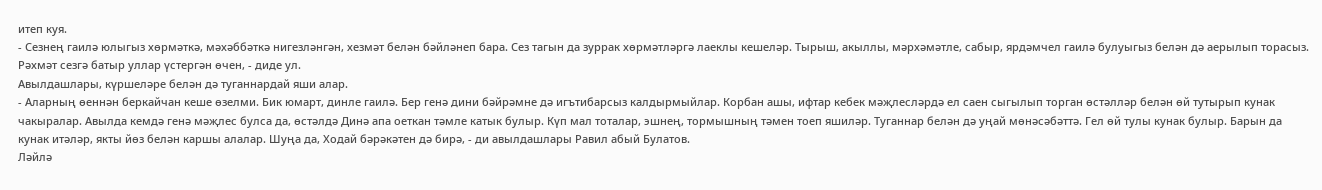итеп куя.
- Сезнең гаилә юлыгыз хөрмәткә, мәхәббәткә нигезләнгән, хезмәт белән бәйләнеп бара. Сез тагын да зуррак хөрмәтләргә лаеклы кешеләр. Тырыш, акыллы, мәрхәмәтле, сабыр, ярдәмчел гаилә булуыгыз белән дә аерылып торасыз. Рәхмәт сезгә батыр уллар үстергән өчен, - диде ул.
Авылдашлары, күршеләре белән дә туганнардай яши алар.
- Аларның өеннән беркайчан кеше өзелми. Бик юмарт, динле гаилә. Бер генә дини бәйрәмне дә игътибарсыз калдырмыйлар. Корбан ашы, ифтар кебек мәҗлесләрдә ел саен сыгылып торган өстәлләр белән өй тутырып кунак чакыралар. Авылда кемдә генә мәҗлес булса да, өстәлдә Динә апа оеткан тәмле катык булыр. Күп мал тоталар, эшнең, тормышның тәмен тоеп яшиләр. Туганнар белән дә уңай мөнәсәбәттә. Гел өй тулы кунак булыр. Барын да кунак итәләр, якты йөз белән каршы алалар. Шуңа да, Ходай бәрәкәтен дә бирә, - ди авылдашлары Равил абый Булатов.
Ләйлә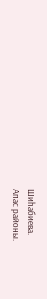Шиһабиева.
Апас районы.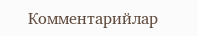Комментарийлар